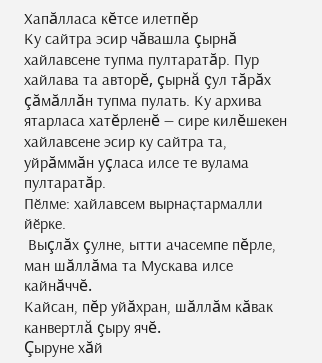Хапăлласа кĕтсе илетпĕр
Ку сайтра эсир чăвашла çырнă хайлавсене тупма пултаратăр. Пур
хайлава та авторĕ, çырнă çул тăрăх çăмăллăн тупма пулать. Ку архива
ятарласа хатĕрленĕ — сире килĕшекен хайлавсене эсир ку сайтра та,
уйрăммăн уçласа илсе те вулама пултаратăр.
Пӗлме: хайлавсем вырнаҫтармалли йӗрке.
 Выçлăх çулне, ытти ачасемпе пĕрле, ман шăллăма та Мускава илсе кайнăччĕ.
Кайсан, пĕр уйăхран, шăллăм кăвак канвертлă çыру ячĕ.
Çыруне хăй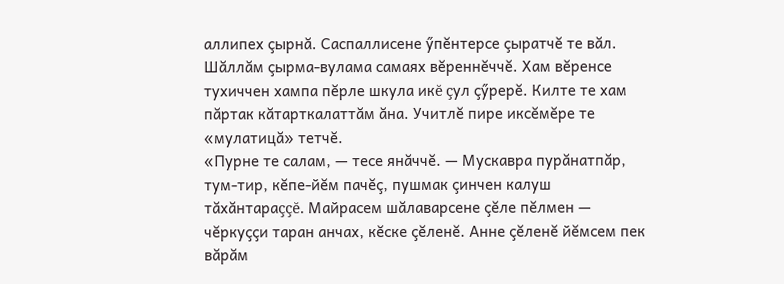аллипех çырнă. Саспаллисене ӳпĕнтерсе çыратчĕ те вăл.
Шăллăм çырма-вулама самаях вĕреннĕччĕ. Хам вĕренсе тухиччен хампа пĕрле шкула икĕ çул çӳрерĕ. Килте те хам пăртак кăтарткалаттăм ăна. Учитлĕ пире иксĕмĕре те «мулатицă» тетчĕ.
«Пурне те салам, — тесе янăччĕ. — Мускавра пурăнатпăр, тум-тир, кĕпе-йĕм пачĕç, пушмак çинчен калуш тăхăнтараççĕ. Майрасем шăлаварсене çĕле пĕлмен — чĕркуççи таран анчах, кĕске çĕленĕ. Анне çĕленĕ йĕмсем пек вăрăм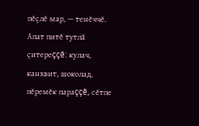пĕçлĕ мар, — тенĕччĕ.
Апат питĕ тутлă çитереççĕ: кулач, канхвит, шоколад, пĕремĕк параççĕ, сĕтпе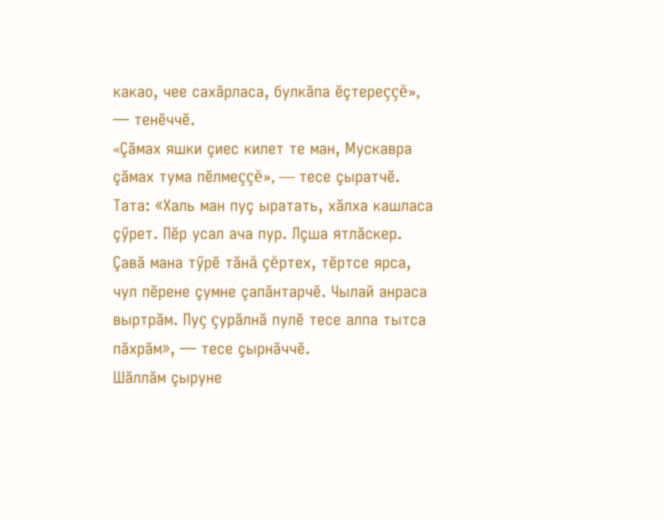какао, чее сахăрласа, булкăпа ĕçтереççĕ», — тенĕччĕ.
«Çăмах яшки çиес килет те ман, Мускавра çăмах тума пĕлмеççĕ», — тесе çыратчĕ.
Тата: «Халь ман пуç ыратать, хăлха кашласа çӳрет. Пĕр усал ача пур. Лçша ятлăскер. Çавă мана тӳрĕ тăнă çĕртех, тĕртсе ярса, чул пĕрене çумне çапăнтарчĕ. Чылай анраса выртрăм. Пуç çурăлнă пулĕ тесе алпа тытса пăхрăм», — тесе çырнăччĕ.
Шăллăм çыруне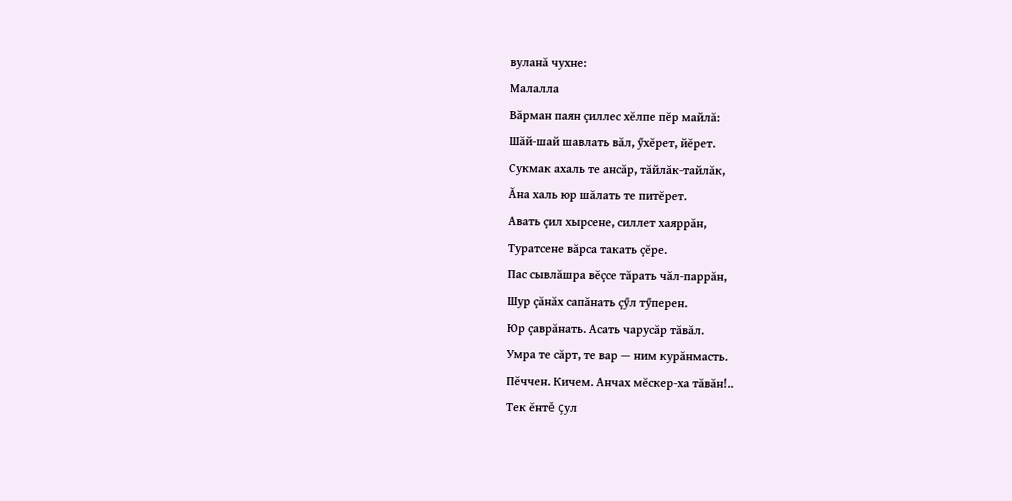вуланă чухне:
Малалла
Вăрман паян çиллес хĕлпе пĕр майлă:
Шăй-шай шавлать вăл, ӳхĕрет, йĕрет.
Сукмак ахаль те ансăр, тăйлăк-тайлăк,
Ăна халь юр шăлать те питĕрет.
Авать çил хырсене, силлет хаяррăн,
Туратсене вăрса такать çĕре.
Пас сывлăшра вĕçсе тăрать чăл-паррăн,
Шур çăнăх сапăнать çӳл тӳперен.
Юр çаврăнать. Асать чарусăр тăвăл.
Умра те сăрт, те вар — ним курăнмасть.
Пĕччен. Кичем. Анчах мĕскер-ха тăвăн!..
Тек ĕнтĕ çул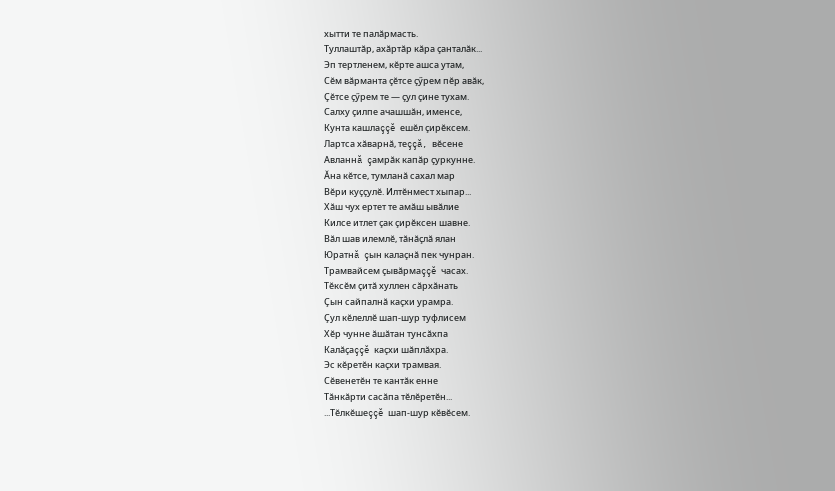хытти те палăрмасть.
Туллаштăр, ахăртăр кăра çанталăк...
Эп тертленем, кĕрте ашса утам,
Сĕм вăрманта çĕтсе çӳрем пĕр авăк,
Çĕтсе çӳрем те — çул çине тухам.
Салху çилпе ачашшăн, именсе,
Кунта кашлаççĕ ешĕл çирĕксем.
Лартса хăварнă, теççă, вĕсене
Авланнă çамрăк капăр çуркунне.
Ăна кĕтсе, тумланă сахал мар
Вĕри куççулĕ. Илтĕнмест хыпар...
Хăш чух ертет те амăш ывăлие
Килсе итлет çак çирĕксен шавне.
Вăл шав илемлĕ, тăнăçлă ялан
Юратнă çын калаçнă пек чунран.
Трамвайсем çывăрмаççĕ часах.
Тĕксĕм çитă хуллен сăрхăнать
Çын сайпалнă каçхи урамра.
Çул кĕлеллĕ шап-шур туфлисем
Хĕр чунне ăшăтан тунсăхпа
Калăçаççĕ каçхи шăплăхра.
Эс кĕретĕн каçхи трамвая.
Сĕвенетĕн те кантăк енне
Тăнкăрти сасăпа тĕлĕретĕн...
...Тĕлкĕшеççĕ шап-шур кĕвĕсем.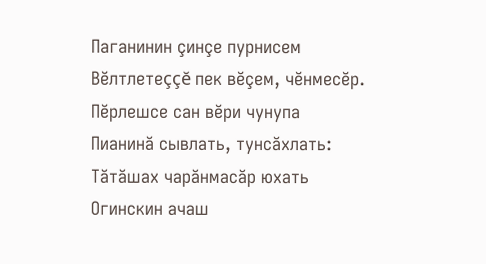Паганинин çинçе пурнисем
Вĕлтлетеççĕ пек вĕçем, чĕнмесĕр.
Пĕрлешсе сан вĕри чунупа
Пианинă сывлать, тунсăхлать:
Тăтăшах чарăнмасăр юхать
Огинскин ачаш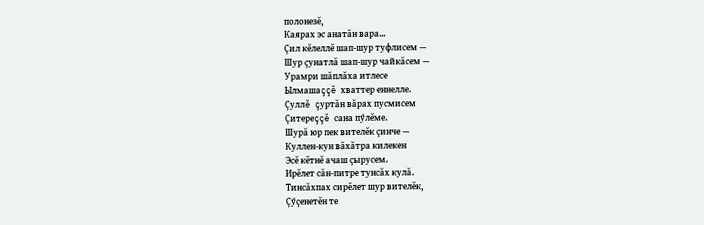полонезĕ,
Каярах эс анатăн вара...
Çил кĕлеллĕ шап-шур туфлисем —
Шур çунатлă шап-шур чайкăсем —
Урамри шăплăха итлесе
Ылмашаççĕ хваттер еннелле.
Çуллĕ çуртăн вăрах пусмисем
Çитереççĕ сана пӳлĕме.
Шурă юр пек вителĕк çинче —
Куллен-кун вăхăтра килекен
Эсĕ кĕтнĕ ачаш çырусем.
Ирĕлет сăн-питре тунсăх кулă.
Тинсăхпах сирĕлет шур вителĕк,
Çӳçенетĕн те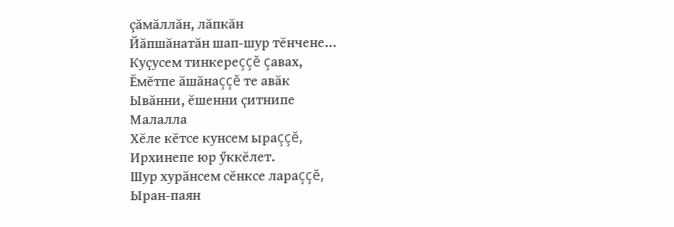çăмăллăн, лăпкăн
Йăпшăнатăн шап-шур тĕнчене...
Куçусем тинкереççĕ çавах,
Ĕмĕтпе ăшăнаççĕ те авăк
Ывăнни, ĕшенни çитнипе
Малалла
Хĕле кĕтсе кунсем ыраççĕ,
Ирхинепе юр ӳккĕлет.
Шур хурăнсем сĕнксе лараççĕ,
Ыран-паян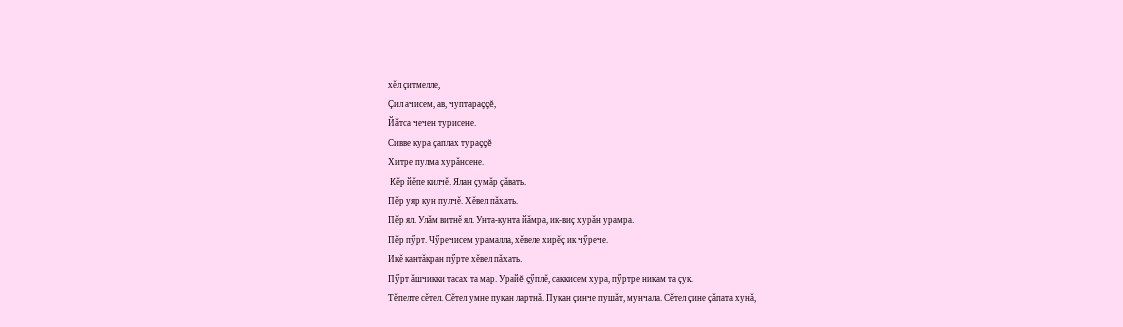хĕл çитмелле,
Çил ачисем, ав, чуптараççĕ,
Йăтса чечен турисене.
Сивве кура çаплах тураççĕ
Хитре пулма хурăнсене.
 Кĕр йĕпе килчĕ. Ялан çумăр çăвать.
Пĕр уяр кун пулчĕ. Хĕвел пăхать.
Пĕр ял. Улăм витнĕ ял. Унта-кунта йăмра, ик-виç хурăн урамра.
Пĕр пӳрт. Чӳречисем урамалла, хĕвеле хирĕç ик чӳрече.
Икĕ кантăкран пӳрте хĕвел пăхать.
Пӳрт ăшчикки тасах та мар. Урайĕ çӳплĕ, саккисем хура, пӳртре никам та çук.
Тĕпелте сĕтел. Сĕтел умне пукан лартнă. Пукан çинче пушăт, мунчала. Сĕтел çине çăпата хунă,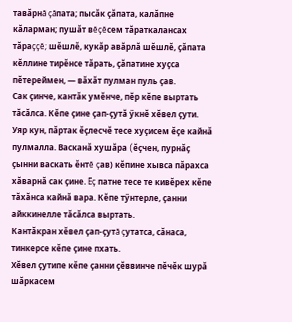тавăрнă çăпата; пысăк çăпата, калăпне кăларман; пушăт вĕçĕсем тăраткалансах тăраççĕ; шĕшлĕ, кукăр авăрлă шĕшлĕ, çăпата кĕллине тирĕнсе тăрать, çăпатине хуçса пĕтереймен, — вăхăт пулман пуль çав.
Сак çинче, кантăк умĕнче, пĕр кĕпе выртать тăсăлса. Кĕпе çине çап-çутă ӳкнĕ хĕвел çути.
Уяр кун, пăртак ĕçлесчĕ тесе хуçисем ĕçе кайнă пулмалла. Васканă хушăра (ĕçчен, пурнăç çынни васкать ĕнтĕ çав) кĕпине хывса пăрахса хăварнă сак çине. Ĕç патне тесе те кивĕрех кĕпе тăхăнса кайнă вара. Кĕпе тӳнтерле, çанни айккинелле тăсăлса выртать.
Кантăкран хĕвел çап-çутă çутатса, сăнаса, тинкерсе кĕпе çине пхать.
Хĕвел çутипе кĕпе çанни çĕввинче пĕчĕк шурă шăркасем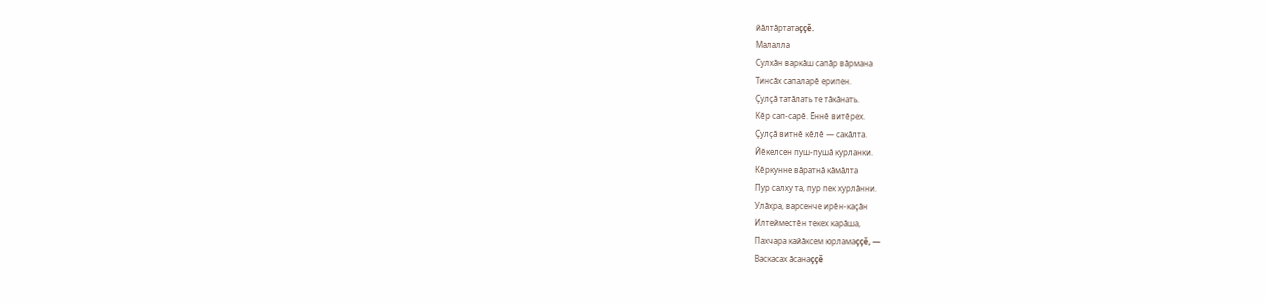йăлтăртатаççĕ.
Малалла
Сулхăн варкăш сапăр вăрмана
Тинсăх сапаларĕ ерипен.
Çулçă татăлать те тăкăнать.
Кĕр сап-сарĕ. Ĕннĕ витĕрех.
Çулçă витнĕ кĕлĕ — сакăлта.
Йĕкелсен пуш-пушă курланки.
Кĕркунне вăратнă кăмăлта
Пур салху та, пур пек хурлăнни.
Улăхра, варсенче ирĕн-каçăн
Илтейместĕн текех карăша,
Пахчара кайăксем юрламаççĕ, —
Васкасах ăсанаççĕ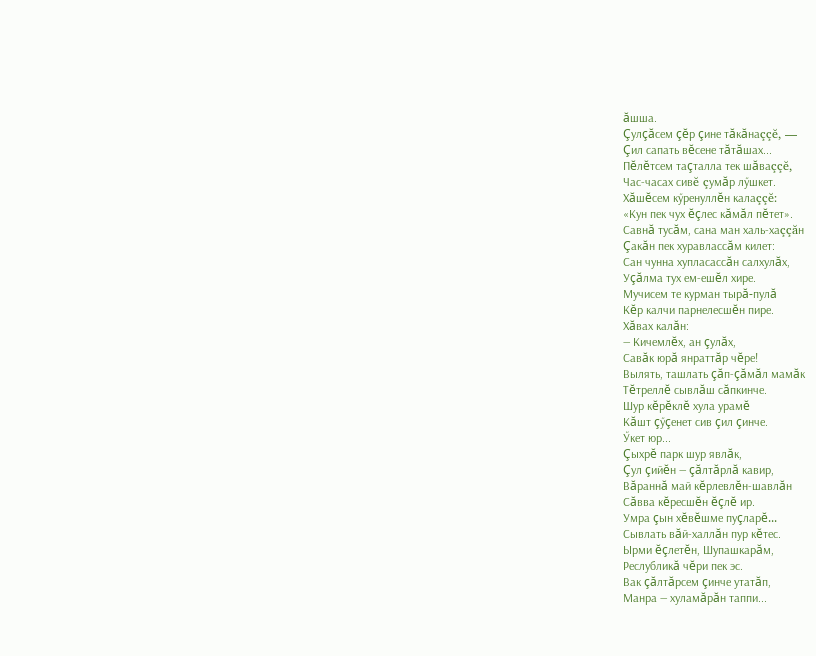ăшша.
Çулçăсем çĕр çине тăкăнаççĕ, —
Çил сапать вĕсене тăтăшах...
Пĕлĕтсем таçталла тек шăваççĕ,
Час-часах сивĕ çумăр лӳшкет.
Хăшĕсем кӳренуллĕн калаççĕ:
«Кун пек чух ĕçлес кăмăл пĕтет».
Савнă тусăм, сана ман халь-хаççăн
Çакăн пек хуравлассăм килет:
Сан чунна хупласассăн салхулăх,
Уçăлма тух ем-ешĕл хире.
Мучисем те курман тырă-пулă
Кĕр калчи парнелесшĕн пире.
Хăвах калăн:
— Кичемлĕх, ан çулăх,
Савăк юрă янраттăр чĕре!
Вылять, ташлать çăп-çăмăл мамăк
Тĕтреллĕ сывлăш сăпкинче.
Шур кĕрĕклĕ хула урамĕ
Кăшт çӳçенет сив çил çинче.
Ӳкет юр...
Çыхрĕ парк шур явлăк,
Çул çийĕн — çăлтăрлă кавир,
Вăраннă май кĕрлевлĕн-шавлăн
Сăвва кĕресшĕн ĕçлĕ ир.
Умра çын хĕвĕшме пуçларĕ...
Сывлать вăй-халлăн пур кĕтес.
Ырми ĕçлетĕн, Шупашкарăм,
Реслубликă чĕри пек эс.
Вак çăлтăрсем çинче утатăп,
Манра — хуламăрăн таппи...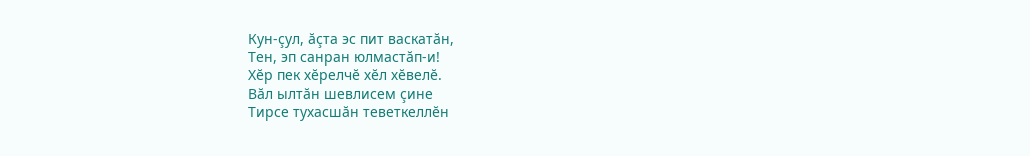Кун-çул, ăçта эс пит васкатăн,
Тен, эп санран юлмастăп-и!
Хĕр пек хĕрелчĕ хĕл хĕвелĕ.
Вăл ылтăн шевлисем çине
Тирсе тухасшăн теветкеллĕн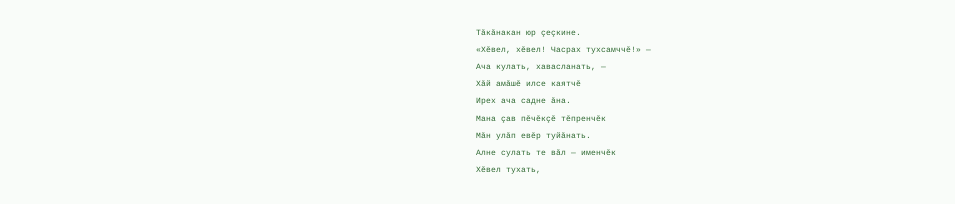Тăкăнакан юр çеçкине.
«Хĕвел, хĕвел! Часрах тухсамччĕ!» —
Ача кулать, хавасланать, —
Хăй амăшĕ илсе каятчĕ
Ирех ача садне ăна.
Мана çав пĕчĕкçĕ тĕпренчĕк
Мăн улăп евĕр туйăнать.
Алне сулать те вăл — именчĕк
Хĕвел тухать,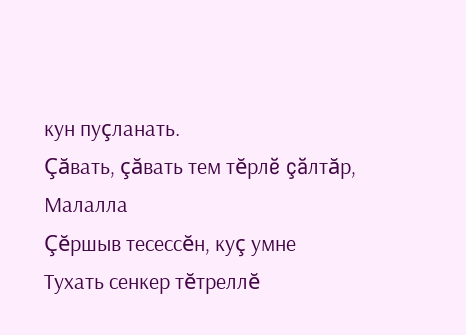кун пуçланать.
Çăвать, çăвать тем тĕрлĕ çăлтăр,
Малалла
Çĕршыв тесессĕн, куç умне
Тухать сенкер тĕтреллĕ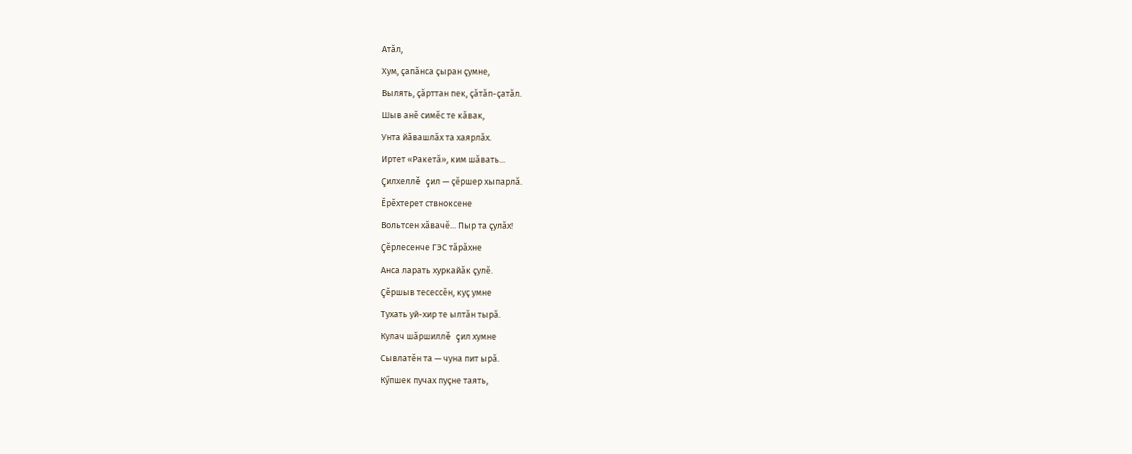Атăл,
Хум, çапăнса çыран çумне,
Вылять, çăрттан пек, çăтăп-çатăл.
Шыв анĕ симĕс те кăвак,
Унта йăвашлăх та хаярлăх.
Иртет «Ракетă», ким шăвать...
Çилхеллĕ çил — çĕршер хыпарлă.
Ĕрĕхтерет ствноксене
Вольтсен хăвачĕ... Пыр та çулăх!
Çĕрлесенче ГЭС тăрăхне
Анса ларать хуркайăк çулĕ.
Çĕршыв тесессĕн, куç умне
Тухать уй-хир те ылтăн тырă.
Кулач шăршиллĕ çил хумне
Сывлатĕн та — чуна пит ырă.
Кӳпшек пучах пуçне таять,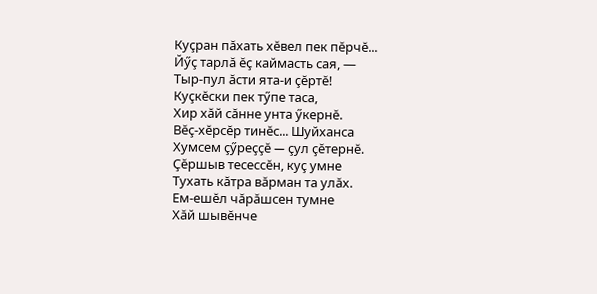Куçран пăхать хĕвел пек пĕрчĕ...
Йӳç тарлă ĕç каймасть сая, —
Тыр-пул ăсти ята-и çĕртĕ!
Куçкĕски пек тӳпе таса,
Хир хăй сăнне унта ӳкернĕ.
Вĕç-хĕрсĕр тинĕс... Шуйханса
Хумсем çӳреççĕ — çул çĕтернĕ.
Çĕршыв тесессĕн, куç умне
Тухать кăтра вăрман та улăх.
Ем-ешĕл чăрăшсен тумне
Хăй шывĕнче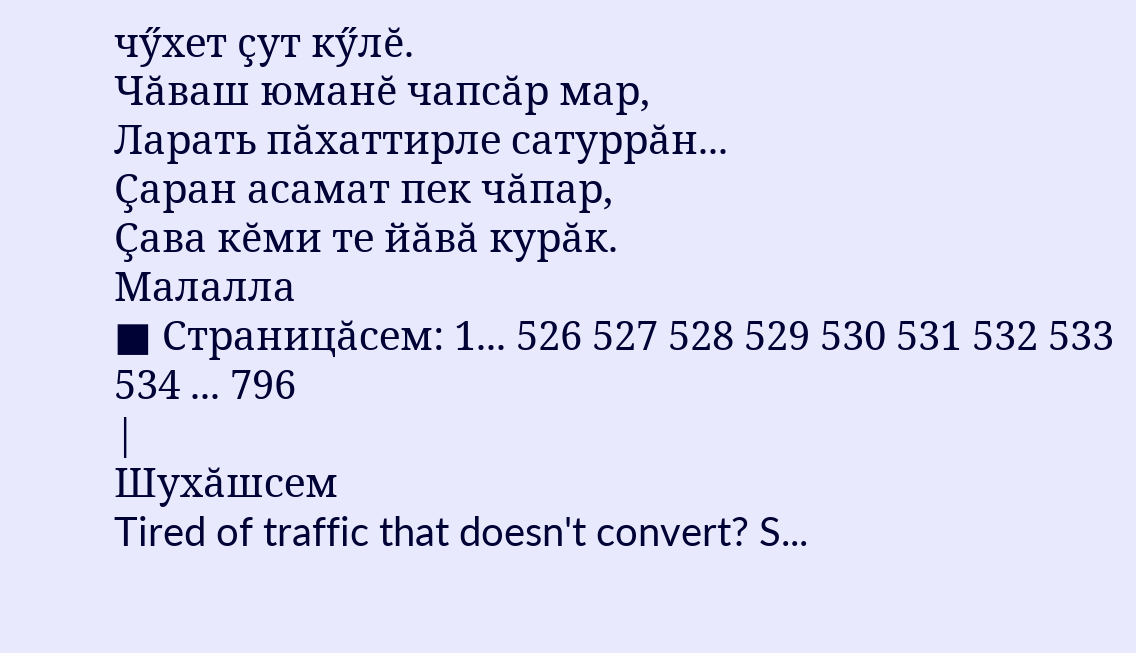чӳхет çут кӳлĕ.
Чăваш юманĕ чапсăр мар,
Ларать пăхаттирле сатуррăн...
Çаран асамат пек чăпар,
Çава кĕми те йăвă курăк.
Малалла
■ Страницăсем: 1... 526 527 528 529 530 531 532 533 534 ... 796
|
Шухăшсем
Tired of traffic that doesn't convert? S...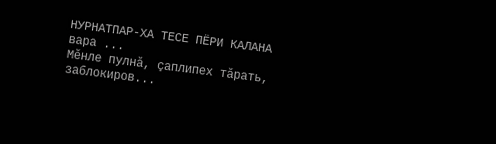НУРНАТПАР-ХА ТЕСЕ ПЁРИ КАЛАНА вара ...
Мĕнле пулнă, çаплипех тăрать, заблокиров...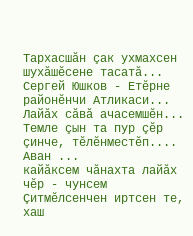Тархасшăн çак ухмахсен шухăшĕсене тасатă...
Сергей Юшков - Етĕрне районĕнчи Атликаси...
Лайăх сăвă ачасемшĕн...
Темле çын та пур çĕр çинче, тĕлĕнместĕп....
Аван ...
кайăксем чăнахта лайăх чĕр - чунсем
Çитмĕлсенчен иртсен те, хаш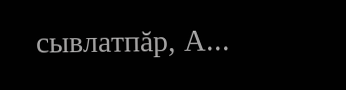сывлатпăр, А...